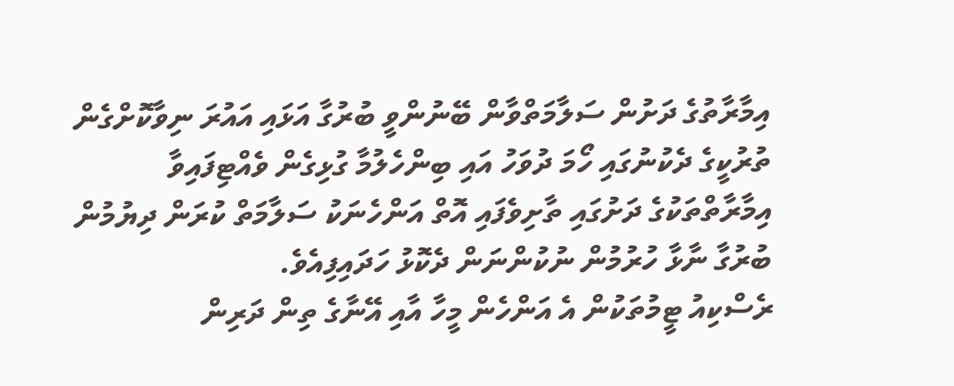އިމާރާތުގެ ދަށުން ސަލާމަތްވާން ބޭނުންވީ ބުރުގާ އަޅައި އައުރަ ނިވާކޮށްގެން
ތުރުކީގެ ދެކުނުގައި ހޯމަ ދުވަހު އައި ބިންހެލުމާ ގުޅިގެން ވެއްޓިފައިވާ އިމާރާތްތަކުގެ ދަށުގައި ތާށިވެފައި އޮތް އަންހެނަކު ސަލާމަތް ކުރަން ދިޔުމުން ބުރުގާ ނާޅާ ހުރުމުން ނުކުންނަން ދެކޮޅު ހަދައިފިއެވެ.
ރެސްކިއު ޓީމުތަކުން އެ އަންހެން މީހާ އާއި އޭނާގެ ތިން ދަރިން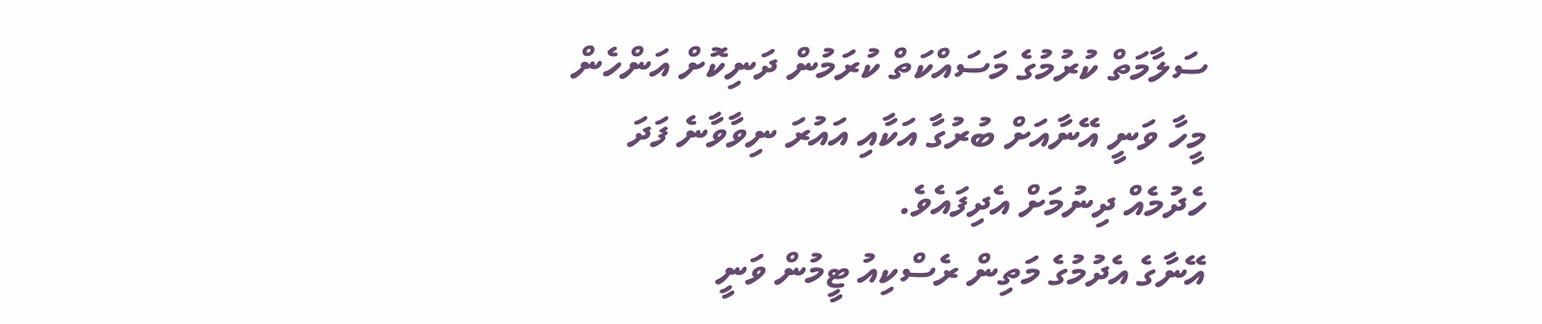ސަލާމަތް ކުރުމުގެ މަސައްކަތް ކުރަމުން ދަނިކޮށް އަންހެން މީހާ ވަނީ އޭނާއަށް ބުރުގާ އަކާއި އައުރަ ނިވާވާނެ ފަދަ ހެދުމެއް ދިނުމަށް އެދިފައެވެ.
އޭނާގެ އެދުމުގެ މަތިން ރެސްކިއު ޓީމުން ވަނީ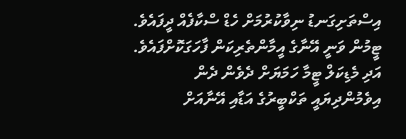އިސްތަށިގަނޑު ނިވާކުރުމަށް ހެޑް ސްކާފެއް ދީފައެވެ. ޓީމުން ވަނީ އޭނާގެ އީމާންތެރިކަން ފާހަގަކޮށްފައެވެ. އަދި މެޑިކަލް ޓީމާ ހަމަޔަށް ދެވެން ދެން އިވެމުންދިޔައީ ތަކްބީރުގެ އަޑާއި އޭނާއަށް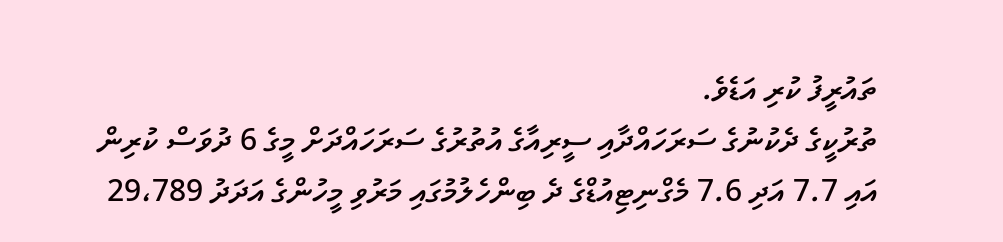ތައުރީފު ކުރި އަޑެވެ.
ތުރުކީގެ ދެކުނުގެ ސަރަހައްދާއި ސީރިއާގެ އުތުރުގެ ސަރަހައްދަށް މީގެ 6 ދުވަސް ކުރިން އައި 7.7 އަދި 7.6 މެގްނިޓިއުޑްގެ ދެ ބިންހެލުމުގައި މަރުވި މީހުންގެ އަދަދު 29،789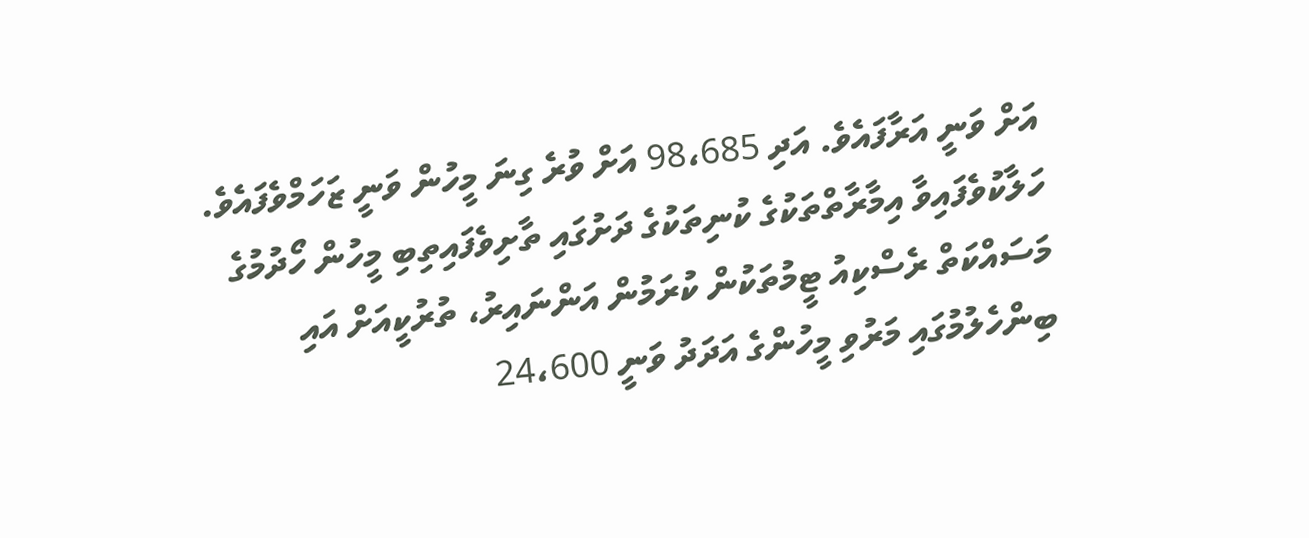އަށް ވަނީ އަރާފައެވެ. އަދި 98،685 އަށް ވުރެ ގިނަ މީހުން ވަނީ ޒަހަމްވެފައެވެ.
ހަލާކުވެފައިވާ އިމާރާތްތަކުގެ ކުނިތަކުގެ ދަށުގައި ތާށިވެފައިތިބި މީހުން ހޯދުމުގެ މަސައްކަތް ރެސްކިއު ޓީމުތަކުން ކުރަމުން އަންނައިރު، ތުރުކީއަށް އައި ބިންހެލުމުގައި މަރުވި މީހުންގެ އަދަދު ވަނީ 24،600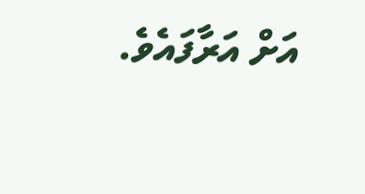އަށް އަރާފައެވެ.